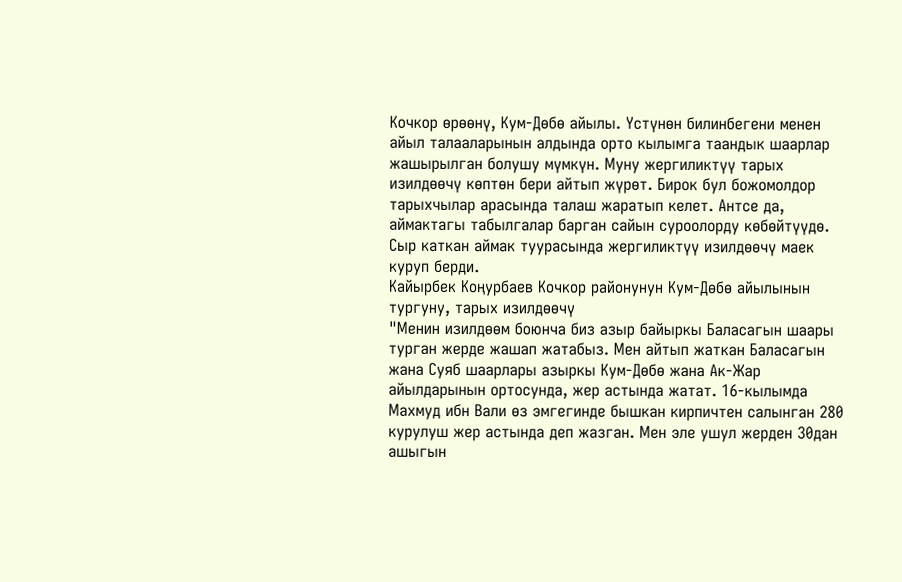Кочкор өрөөнү, Кум-Дөбө айылы. Үстүнөн билинбегени менен айыл талааларынын алдында орто кылымга таандык шаарлар жашырылган болушу мүмкүн. Муну жергиликтүү тарых изилдөөчү көптөн бери айтып жүрөт. Бирок бул божомолдор тарыхчылар арасында талаш жаратып келет. Антсе да, аймактагы табылгалар барган сайын суроолорду көбөйтүүдө. Сыр каткан аймак туурасында жергиликтүү изилдөөчү маек куруп берди.
Кайырбек Коңурбаев Кочкор районунун Кум-Дөбө айылынын тургуну, тарых изилдөөчү
"Менин изилдөөм боюнча биз азыр байыркы Баласагын шаары турган жерде жашап жатабыз. Мен айтып жаткан Баласагын жана Суяб шаарлары азыркы Кум-Дөбө жана Ак-Жар айылдарынын ортосунда, жер астында жатат. 16-кылымда Махмуд ибн Вали өз эмгегинде бышкан кирпичтен салынган 280 курулуш жер астында деп жазган. Мен эле ушул жерден 30дан ашыгын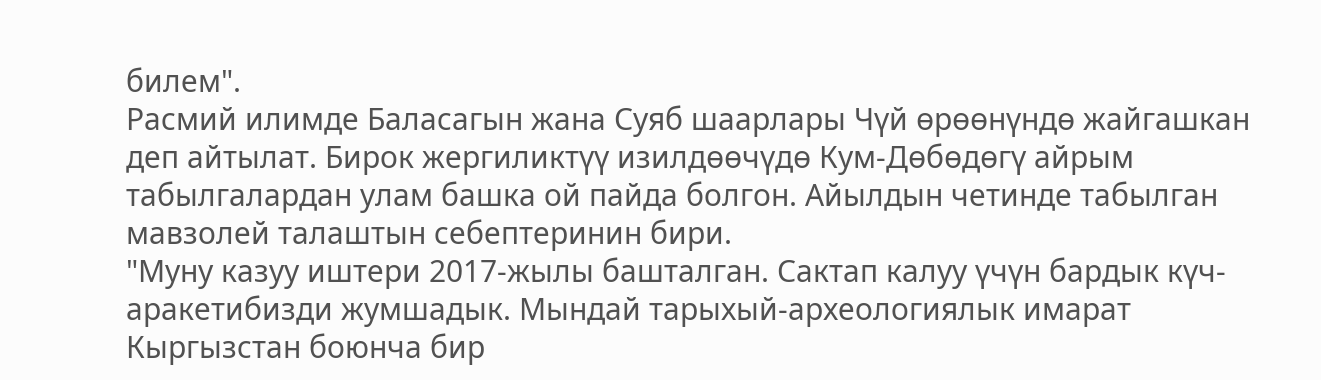билем".
Расмий илимде Баласагын жана Суяб шаарлары Чүй өрөөнүндө жайгашкан деп айтылат. Бирок жергиликтүү изилдөөчүдө Кум-Дөбөдөгү айрым табылгалардан улам башка ой пайда болгон. Айылдын четинде табылган мавзолей талаштын себептеринин бири.
"Муну казуу иштери 2017-жылы башталган. Сактап калуу үчүн бардык күч-аракетибизди жумшадык. Мындай тарыхый-археологиялык имарат Кыргызстан боюнча бир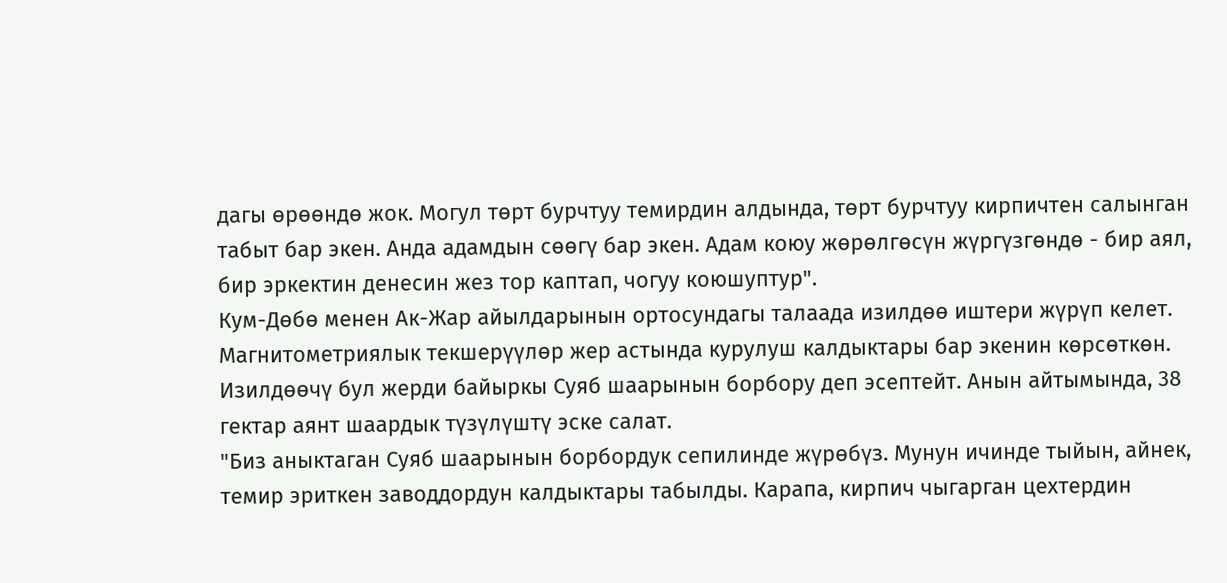дагы өрөөндө жок. Могул төрт бурчтуу темирдин алдында, төрт бурчтуу кирпичтен салынган табыт бар экен. Анда адамдын сөөгү бар экен. Адам коюу жөрөлгөсүн жүргүзгөндө - бир аял, бир эркектин денесин жез тор каптап, чогуу коюшуптур".
Кум-Дөбө менен Ак-Жар айылдарынын ортосундагы талаада изилдөө иштери жүрүп келет. Магнитометриялык текшерүүлөр жер астында курулуш калдыктары бар экенин көрсөткөн. Изилдөөчү бул жерди байыркы Суяб шаарынын борбору деп эсептейт. Анын айтымында, 38 гектар аянт шаардык түзүлүштү эске салат.
"Биз аныктаган Суяб шаарынын борбордук сепилинде жүрөбүз. Мунун ичинде тыйын, айнек, темир эриткен заводдордун калдыктары табылды. Карапа, кирпич чыгарган цехтердин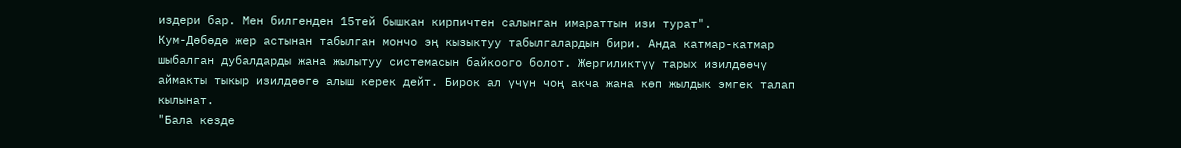издери бар. Мен билгенден 15тей бышкан кирпичтен салынган имараттын изи турат".
Кум-Дөбөдө жер астынан табылган мончо эң кызыктуу табылгалардын бири. Анда катмар-катмар шыбалган дубалдарды жана жылытуу системасын байкоого болот. Жергиликтүү тарых изилдөөчү аймакты тыкыр изилдөөгө алыш керек дейт. Бирок ал үчүн чоң акча жана көп жылдык эмгек талап кылынат.
"Бала кезде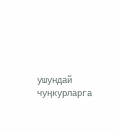ушундай чуңкурларга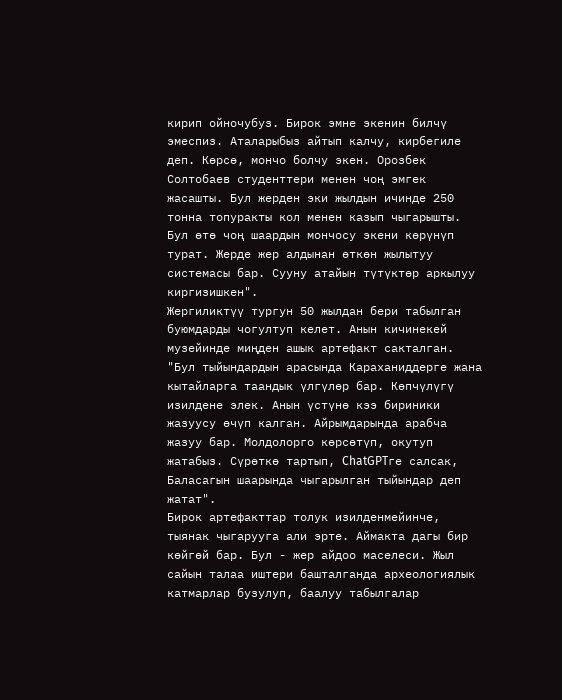кирип ойночубуз. Бирок эмне экенин билчү эмеспиз. Аталарыбыз айтып калчу, кирбегиле деп. Көрсө, мончо болчу экен. Орозбек Солтобаев студенттери менен чоң эмгек жасашты. Бул жерден эки жылдын ичинде 250 тонна топуракты кол менен казып чыгарышты. Бул өтө чоң шаардын мончосу экени көрүнүп турат. Жерде жер алдынан өткөн жылытуу системасы бар. Сууну атайын түтүктөр аркылуу киргизишкен".
Жергиликтүү тургун 50 жылдан бери табылган буюмдарды чогултуп келет. Анын кичинекей музейинде миңден ашык артефакт сакталган.
"Бул тыйындардын арасында Караханиддерге жана кытайларга таандык үлгүлөр бар. Көпчүлүгү изилдене элек. Анын үстүнө кээ бириники жазуусу өчүп калган. Айрымдарында арабча жазуу бар. Молдолорго көрсөтүп, окутуп жатабыз. Сүрөткө тартып, ChatGPTге салсак, Баласагын шаарында чыгарылган тыйындар деп жатат".
Бирок артефакттар толук изилденмейинче, тыянак чыгарууга али эрте. Аймакта дагы бир көйгөй бар. Бул - жер айдоо маселеси. Жыл сайын талаа иштери башталганда археологиялык катмарлар бузулуп, баалуу табылгалар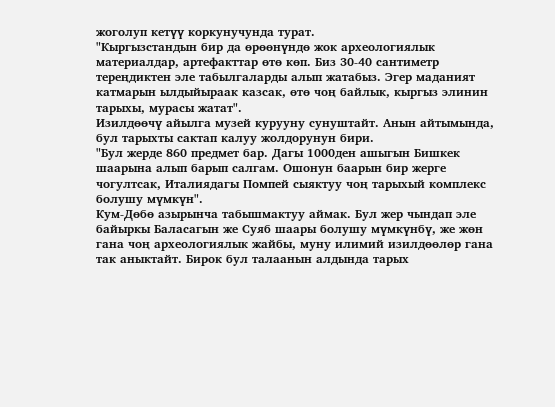жоголуп кетүү коркунучунда турат.
"Кыргызстандын бир да өрөөнүндө жок археологиялык материалдар, артефакттар өтө көп. Биз 30-40 сантиметр тереңдиктен эле табылгаларды алып жатабыз. Эгер маданият катмарын ылдыйыраак казсак, өтө чоң байлык, кыргыз элинин тарыхы, мурасы жатат".
Изилдөөчү айылга музей курууну сунуштайт. Анын айтымында, бул тарыхты сактап калуу жолдорунун бири.
"Бул жерде 860 предмет бар. Дагы 1000ден ашыгын Бишкек шаарына алып барып салгам. Ошонун баарын бир жерге чогултсак, Италиядагы Помпей сыяктуу чоң тарыхый комплекс болушу мүмкүн".
Кум-Дөбө азырынча табышмактуу аймак. Бул жер чындап эле байыркы Баласагын же Суяб шаары болушу мүмкүнбү, же жөн гана чоң археологиялык жайбы, муну илимий изилдөөлөр гана так аныктайт. Бирок бул талаанын алдында тарых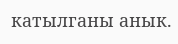катылганы анык.